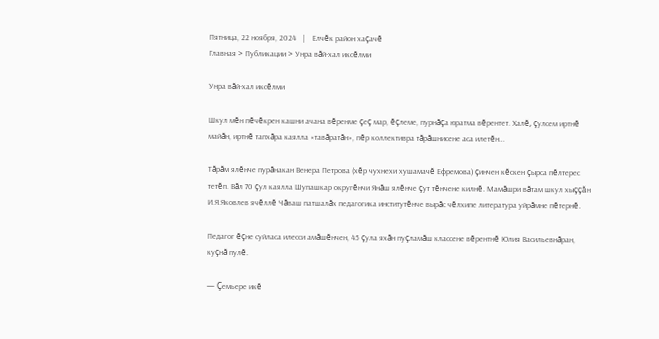Пятница, 22 ноября, 2024   |    Елчĕк район хаçачĕ
Главная > Публикации > Унра вăй-хал иксĕлми

Унра вăй-хал иксĕлми

Шкул мĕн пĕчĕкрен кашни ачана вĕренме çеç мар, ĕçлеме, пурнăçа юратма вĕрентет. Халĕ, çулсем иртнĕ майăн, иртнĕ тапхăра каялла «тавăратăн», пĕр коллективра тăрăшнисене аса илетĕн…

Тăрăм ялĕнче пурăнакан Венера Петрова (хĕр чухнехи хушамачĕ Ефремова) çинчен кĕскен çырса пĕлтерес тетĕп. Вăл 70 çул каялла Шупашкар округĕнчи Янăш ялĕнче çут тĕнчене килнĕ. Мамăшри вăтам шкул хыççăн И.Я.Яковлев ячĕллĕ Чăваш патшалăх педагогика институтĕнче вырăс чĕлхипе литература уйрăмне пĕтернĕ.

Педагог ĕçне суйласа илесси амăшĕнчен, 45 çула яхăн пуçламăш классене вĕрентнĕ Юлия Васильевнăран, куçнă пулĕ.

— Çемьере икĕ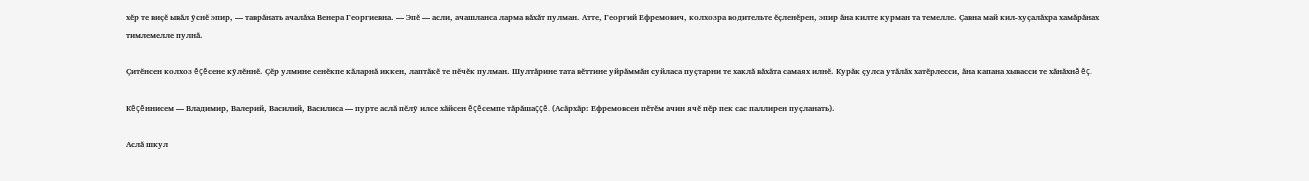хĕр те виçĕ ывăл ỹснĕ эпир, — таврăнать ачалăха Венера Георгиевна. — Эпĕ — асли, ачашланса ларма вăхăт пулман. Атте, Георгий Ефремович, колхозра водительте ĕçленĕрен, эпир ăна килте курман та темелле. Çавна май кил-хуçалăхра хамăрăнах тимлемелле пулнă.

Çитĕнсен колхоз ĕçĕсене кỹлĕннĕ. Çĕр улмине сенĕкпе кăларнă иккен, лаптăкĕ те пĕчĕк пулман. Шултăрине тата вĕттине уйрăммăн суйласа пуçтарни те хаклă вăхăта самаях илнĕ. Курăк çулса утăлăх хатĕрлесси, ăна капана хывасси те хăнăхнă ĕç.

Кĕçĕннисем — Владимир, Валерий, Василий, Василиса — пурте аслă пĕлỹ илсе хăйсен ĕçĕсемпе тăрăшаççĕ. (Асăрхăр: Ефремовсен пĕтĕм ачин ячĕ пĕр пек сас паллирен пуçланать).

Аслă шкул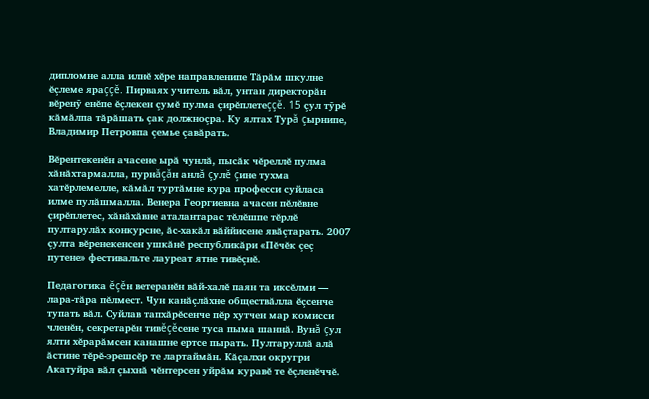дипломне алла илнĕ хĕре направленипе Тăрăм шкулне ĕçлеме яраççĕ. Пирваях учитель вăл, унтан директорăн вĕренỹ енĕпе ĕçлекен çумĕ пулма çирĕплетеççĕ. 15 çул тỹрĕ кăмăлпа тăрăшать çак должноçра. Ку ялтах Турă çырнипе, Владимир Петровпа çемье çавăрать.

Вĕрентекенĕн ачасене ырă чунлă, пысăк чĕреллĕ пулма хăнăхтармалла, пурнăçăн анлă çулĕ çине тухма хатĕрлемелле, кăмăл туртăмне кура професси суйласа илме пулăшмалла. Венера Георгиевна ачасен пĕлĕвне çирĕплетес, хăнăхăвне аталантарас тĕлĕшпе тĕрлĕ пултарулăх конкурсне, ăс-хакăл вăййисене явăçтарать. 2007 çулта вĕренекенсен ушкăнĕ республикăри «Пĕчĕк çеç путене» фестивальте лауреат ятне тивĕçнĕ.

Педагогика ĕçĕн ветеранĕн вăй-халĕ паян та иксĕлми — лара-тăра пĕлмест. Чун канăçлăхне обществăлла ĕçсенче тупать вăл. Суйлав тапхăрĕсенче пĕр хутчен мар комисси членĕн, секретарĕн тивĕçĕсене туса пыма шаннă. Вунă çул ялти хĕрарăмсен канашне ертсе пырать. Пултаруллă алă ăстине тĕрĕ-эрешсĕр те лартаймăн. Кăçалхи округри Акатуйра вăл çыхнă чĕнтерсен уйрăм куравĕ те ĕçленĕччĕ.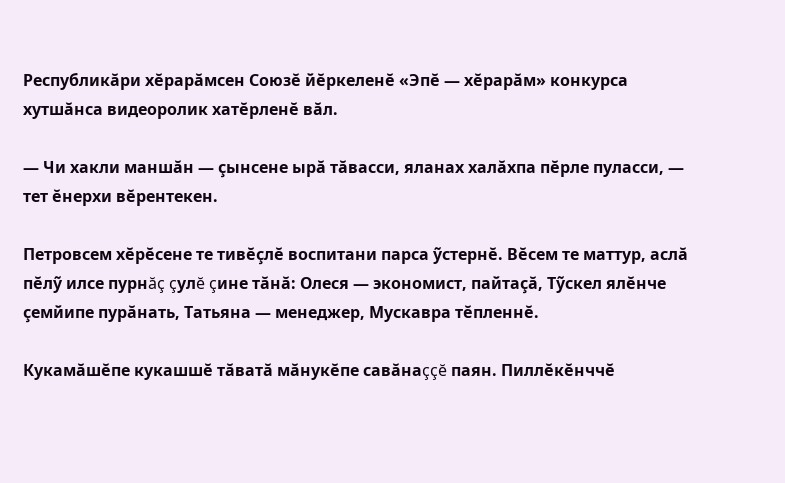Республикăри хĕрарăмсен Союзĕ йĕркеленĕ «Эпĕ — хĕрарăм» конкурса хутшăнса видеоролик хатĕрленĕ вăл.

— Чи хакли маншăн — çынсене ырă тăвасси, яланах халăхпа пĕрле пуласси, — тет ĕнерхи вĕрентекен.

Петровсем хĕрĕсене те тивĕçлĕ воспитани парса ỹстернĕ. Вĕсем те маттур, аслă пĕлỹ илсе пурнăç çулĕ çине тăнă: Олеся — экономист, пайтаçă, Тỹскел ялĕнче çемйипе пурăнать, Татьяна — менеджер, Мускавра тĕпленнĕ.

Кукамăшĕпе кукашшĕ тăватă мăнукĕпе савăнаççĕ паян. Пиллĕкĕнччĕ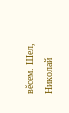вĕсем. Шел, Николай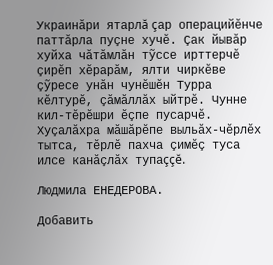Украинăри ятарлă çар операцийĕнче паттăрла пуçне хучĕ. Çак йывăр хуйха чăтăмлăн тỹссе ирттерчĕ çирĕп хĕрарăм, ялти чиркĕве çỹресе унăн чунĕшĕн Турра кĕлтурĕ, çăмăллăх ыйтрĕ. Чунне кил-тĕрĕшри ĕçпе пусарчĕ. Хуçалăхра мăшăрĕпе выльăх-чĕрлĕх тытса, тĕрлĕ пахча çимĕç туса илсе канăçлăх тупаççĕ.

Людмила ЕНЕДЕРОВА.

Добавить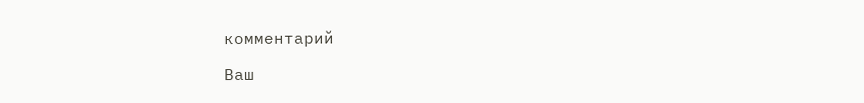комментарий

Ваш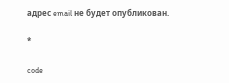адрес email не будет опубликован.

*

code